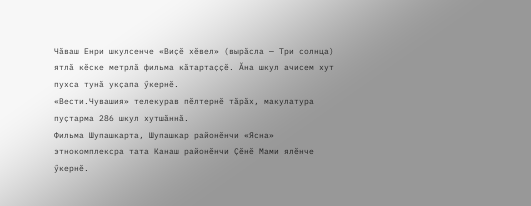Чӑваш Енри шкулсенче «Виҫӗ хӗвел» (вырӑсла — Три солнца) ятлӑ кӗске метрлӑ фильма кӑтартаҫҫӗ. Ӑна шкул ачисем хут пухса тунӑ укҫапа ӳкернӗ.
«Вести.Чувашия» телекурав пӗлтернӗ тӑрӑх, макулатура пуҫтарма 286 шкул хутшӑннӑ.
Фильма Шупашкарта, Шупашкар районӗнчи «Ясна» этнокомплексра тата Канаш районӗнчи Ҫӗнӗ Мами ялӗнче ӳкернӗ.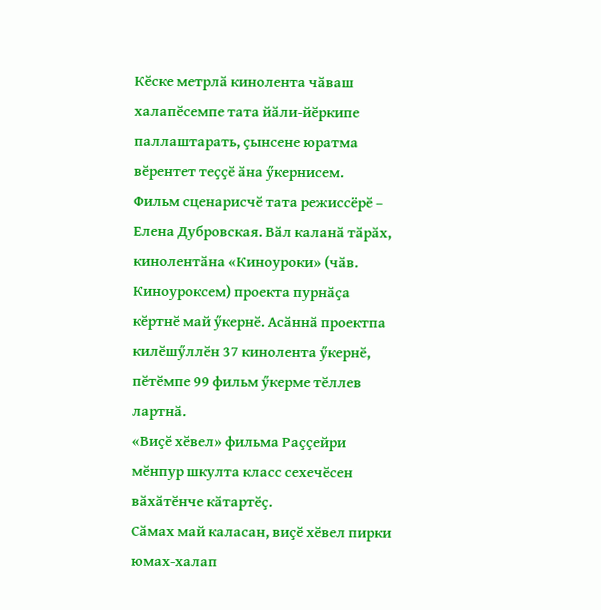Кӗске метрлӑ кинолента чӑваш халапӗсемпе тата йӑли-йӗркипе паллаштарать, ҫынсене юратма вӗрентет теҫҫӗ ӑна ӳкернисем.
Фильм сценарисчӗ тата режиссёрӗ – Елена Дубровская. Вӑл каланӑ тӑрӑх, кинолентӑна «Киноуроки» (чӑв. Киноуроксем) проекта пурнӑҫа кӗртнӗ май ӳкернӗ. Асӑннӑ проектпа килӗшӳллӗн 37 кинолента ӳкернӗ, пӗтӗмпе 99 фильм ӳкерме тӗллев лартнӑ.
«Виҫӗ хӗвел» фильма Раҫҫейри мӗнпур шкулта класс сехечӗсен вӑхӑтӗнче кӑтартӗҫ.
Сӑмах май каласан, виҫӗ хӗвел пирки юмах-халап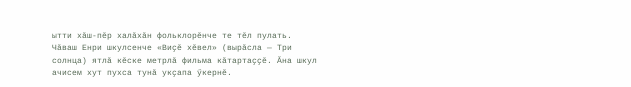ытти хӑш-пӗр халӑхӑн фольклорӗнче те тӗл пулать.
Чӑваш Енри шкулсенче «Виҫӗ хӗвел» (вырӑсла — Три солнца) ятлӑ кӗске метрлӑ фильма кӑтартаҫҫӗ. Ӑна шкул ачисем хут пухса тунӑ укҫапа ӳкернӗ.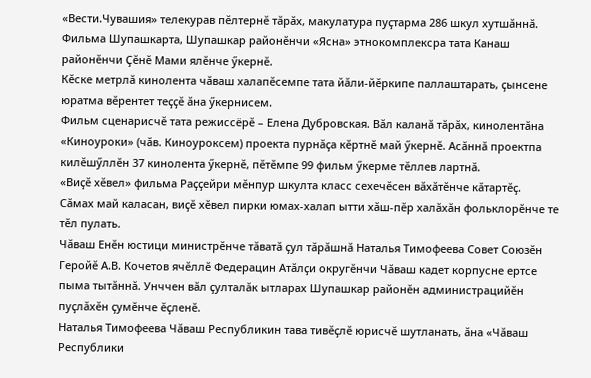«Вести.Чувашия» телекурав пӗлтернӗ тӑрӑх, макулатура пуҫтарма 286 шкул хутшӑннӑ.
Фильма Шупашкарта, Шупашкар районӗнчи «Ясна» этнокомплексра тата Канаш районӗнчи Ҫӗнӗ Мами ялӗнче ӳкернӗ.
Кӗске метрлӑ кинолента чӑваш халапӗсемпе тата йӑли-йӗркипе паллаштарать, ҫынсене юратма вӗрентет теҫҫӗ ӑна ӳкернисем.
Фильм сценарисчӗ тата режиссёрӗ – Елена Дубровская. Вӑл каланӑ тӑрӑх, кинолентӑна «Киноуроки» (чӑв. Киноуроксем) проекта пурнӑҫа кӗртнӗ май ӳкернӗ. Асӑннӑ проектпа килӗшӳллӗн 37 кинолента ӳкернӗ, пӗтӗмпе 99 фильм ӳкерме тӗллев лартнӑ.
«Виҫӗ хӗвел» фильма Раҫҫейри мӗнпур шкулта класс сехечӗсен вӑхӑтӗнче кӑтартӗҫ.
Сӑмах май каласан, виҫӗ хӗвел пирки юмах-халап ытти хӑш-пӗр халӑхӑн фольклорӗнче те тӗл пулать.
Чӑваш Енӗн юстици министрӗнче тӑватӑ ҫул тӑрӑшнӑ Наталья Тимофеева Совет Союзӗн Геройӗ А.В. Кочетов ячӗллӗ Федерацин Атӑлҫи округӗнчи Чӑваш кадет корпусне ертсе пыма тытӑннӑ. Унччен вӑл ҫулталӑк ытларах Шупашкар районӗн администрацийӗн пуҫлӑхӗн ҫумӗнче ӗҫленӗ.
Наталья Тимофеева Чӑваш Республикин тава тивӗҫлӗ юрисчӗ шутланать, ӑна «Чӑваш Республики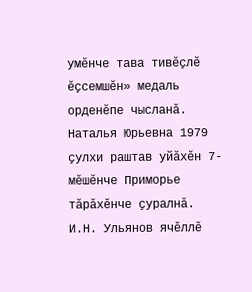умӗнче тава тивӗҫлӗ ӗҫсемшӗн» медаль орденӗпе чысланӑ.
Наталья Юрьевна 1979 ҫулхи раштав уйӑхӗн 7-мӗшӗнче Приморье тӑрӑхӗнче ҫуралнӑ. И.Н. Ульянов ячӗллӗ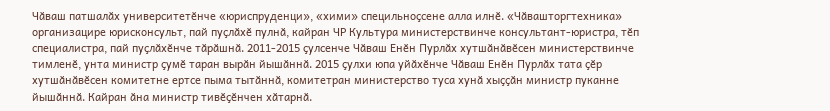Чӑваш патшалӑх университетӗнче «юриспруденци», «хими» специльноҫсене алла илнӗ. «Чӑвашторгтехника» организацире юрисконсульт, пай пуҫлӑхӗ пулнӑ, кайран ЧР Культура министерствинче консультант-юристра, тӗп специалистра, пай пуҫлӑхӗнче тӑрӑшнӑ. 2011-2015 ҫулсенче Чӑваш Енӗн Пурлӑх хутшӑнӑвӗсен министерствинче тимленӗ, унта министр ҫумӗ таран вырӑн йышӑннӑ. 2015 ҫулхи юпа уйӑхӗнче Чӑваш Енӗн Пурлӑх тата ҫӗр хутшӑнӑвӗсен комитетне ертсе пыма тытӑннӑ, комитетран министерство туса хунӑ хыҫҫӑн министр пуканне йышӑннӑ. Кайран ӑна министр тивӗҫӗнчен хӑтарнӑ.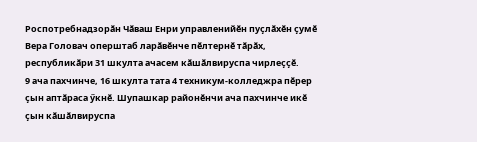Роспотребнадзорӑн Чӑваш Енри управленийӗн пуҫлӑхӗн ҫумӗ Вера Головач оперштаб ларӑвӗнче пӗлтернӗ тӑрӑх, республикӑри 31 шкулта ачасем кӑшӑлвируспа чирлеҫҫӗ.
9 ача пахчинче, 16 шкулта тата 4 техникум-колледжра пӗрер ҫын аптӑраса ӳкнӗ. Шупашкар районӗнчи ача пахчинче икӗ ҫын кӑшӑлвируспа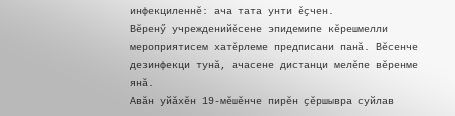инфекциленнӗ: ача тата унти ӗҫчен.
Вӗренӳ учрежденийӗсене эпидемипе кӗрешмелли мероприятисем хатӗрлеме предписани панӑ. Вӗсенче дезинфекци тунӑ, ачасене дистанци мелӗпе вӗренме янӑ.
Авӑн уйӑхӗн 19-мӗшӗнче пирӗн ҫӗршывра суйлав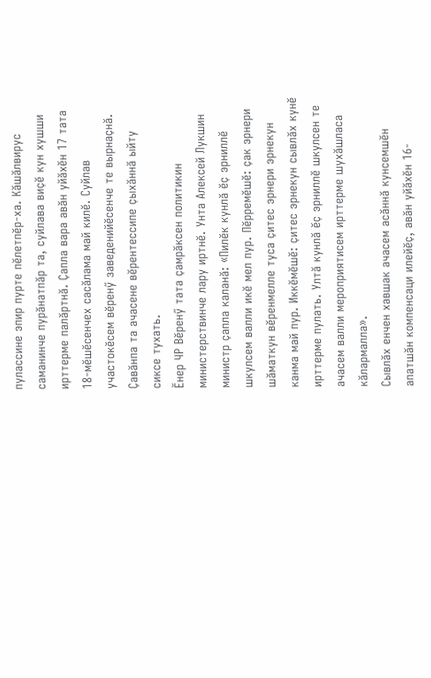пулассине эпир пурте пӗлетпӗр-ха. Кӑшӑлвирус саманинче пурӑнатпӑр та, суйлава виҫӗ кун хушши ирттерме палӑртнӑ. Ҫапла вара авӑн уйӑхӗн 17 тата 18-мӗшӗсенчех сасӑлама май килӗ. Суйлав участокӗсем вӗренӳ заведенийӗсенче те вырнаҫнӑ. Ҫавӑнпа та ачасене вӗрентессипе ҫыхӑннӑ ыйту сиксе тухать.
Ӗнер ЧР Вӗренӳ тата ҫамрӑксен политикин министерствинче лару иртнӗ. Унта Алексей Лукшин министр ҫапла каланӑ: «Пилӗк кунлӑ ӗҫ эрниллӗ шкулсем валли икӗ мел пур. Пӗрремӗшӗ: ҫак эрнери шӑматкун вӗренмелле туса ҫитес эрнери эрнекун канма май пур. Иккӗмӗшӗ: ҫитес эрнекун сывлӑх кунӗ ирттерме пулать. Ултӑ кунлӑ ӗҫ эрниллӗ шкулсен те ачасем валли мероприятисем ирттерме шухӑшласа кӑлармалла».
Сывлӑх енчен хавшак ачасем асӑннӑ кунсемшӗн апатшӑн компенсаци илейӗҫ, авӑн уйӑхӗн 16-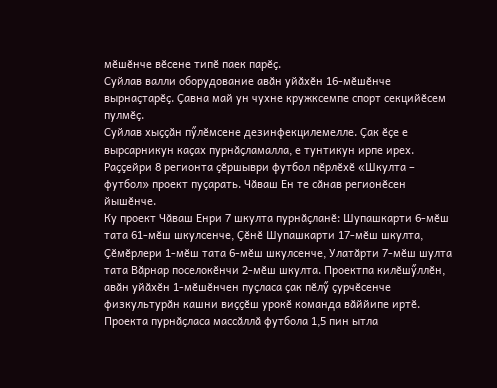мӗшӗнче вӗсене типӗ паек парӗҫ.
Суйлав валли оборудование авӑн уйӑхӗн 16-мӗшӗнче вырнаҫтарӗҫ. Ҫавна май ун чухне кружксемпе спорт секцийӗсем пулмӗҫ.
Суйлав хыҫҫӑн пӳлӗмсене дезинфекцилемелле. Ҫак ӗҫе е вырсарникун каҫах пурнӑҫламалла, е тунтикун ирпе ирех.
Раҫҫейри 8 регионта ҫӗршыври футбол пӗрлӗхӗ «Шкулта – футбол» проект пуҫарать. Чӑваш Ен те сӑнав регионӗсен йышӗнче.
Ку проект Чӑваш Енри 7 шкулта пурнӑҫланӗ: Шупашкарти 6-мӗш тата 61-мӗш шкулсенче, Ҫӗнӗ Шупашкарти 17-мӗш шкулта, Ҫӗмӗрлери 1-мӗш тата 6-мӗш шкулсенче, Улатӑрти 7-мӗш шулта тата Вӑрнар поселокӗнчи 2-мӗш шкулта. Проектпа килӗшӳллӗн, авӑн уйӑхӗн 1-мӗшӗнчен пуҫласа ҫак пӗлӳ ҫурчӗсенче физкультурӑн кашни виҫҫӗш урокӗ команда вӑййипе иртӗ.
Проекта пурнӑҫласа массӑллӑ футбола 1,5 пин ытла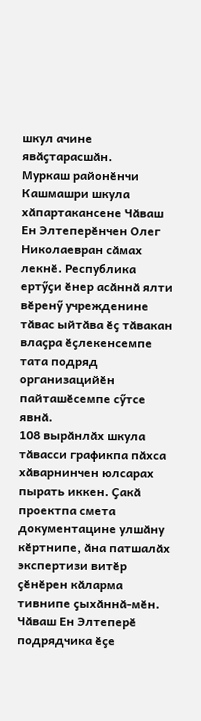шкул ачине явӑҫтарасшӑн.
Муркаш районӗнчи Кашмашри шкула хӑпартакансене Чӑваш Ен Элтеперӗнчен Олег Николаевран сӑмах лекнӗ. Республика ертӳҫи ӗнер асӑннӑ ялти вӗренӳ учрежденине тӑвас ыйтӑва ӗҫ тӑвакан влаҫра ӗҫлекенсемпе тата подряд организацийӗн пайташӗсемпе сӳтсе явнӑ.
108 вырӑнлӑх шкула тӑвасси графикпа пӑхса хӑварнинчен юлсарах пырать иккен. Ҫакӑ проектпа смета документацине улшӑну кӗртнипе, ӑна патшалӑх экспертизи витӗр ҫӗнӗрен кӑларма тивнипе ҫыхӑннӑ-мӗн.
Чӑваш Ен Элтеперӗ подрядчика ӗҫе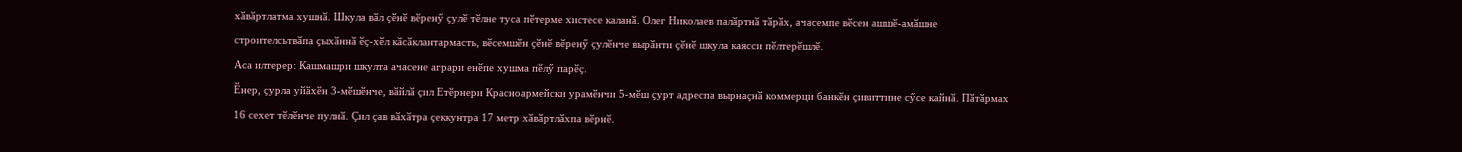хӑвӑртлатма хушнӑ. Шкула вӑл ҫӗнӗ вӗренӳ ҫулӗ тӗлне туса пӗтерме хистесе каланӑ. Олег Николаев палӑртнӑ тӑрӑх, ачасемпе вӗсен ашшӗ-амӑшне строителсьтвӑпа ҫыхӑннӑ ӗҫ-хӗл кӑсӑклантармасть, вӗсемшӗн ҫӗнӗ вӗренӳ ҫулӗнче вырӑнти ҫӗнӗ шкула каясси пӗлтерӗшлӗ.
Аса илтерер: Кашмашри шкулта ачасене аграри енӗпе хушма пӗлӳ парӗҫ.
Ӗнер, ҫурла уйӑхӗн 3-мӗшӗнче, вӑйлӑ ҫил Етӗрнери Красноармейски урамӗнчи 5-мӗш ҫурт адреспа вырнаҫнӑ коммерци банкӗн ҫивиттине сӳсе кайнӑ. Пӑтӑрмах 16 сехет тӗлӗнче пулнӑ. Ҫил ҫав вӑхӑтра ҫеккунтра 17 метр хӑвӑртлӑхпа вӗрнӗ.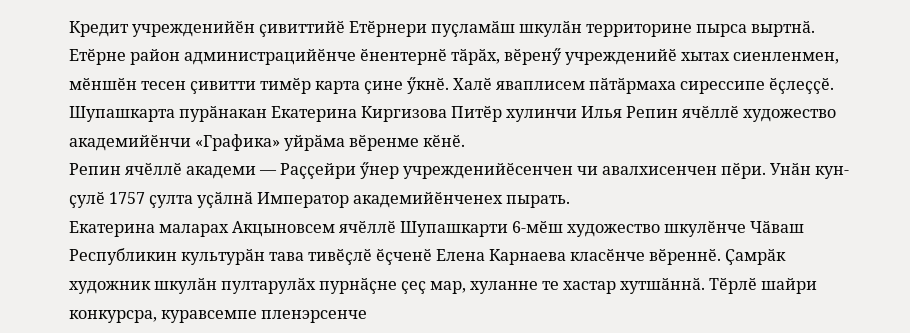Кредит учрежденийӗн ҫивиттийӗ Етӗрнери пуҫламӑш шкулӑн территорине пырса выртнӑ.
Етӗрне район администрацийӗнче ӗнентернӗ тӑрӑх, вӗренӳ учрежденийӗ хытах сиенленмен, мӗншӗн тесен ҫивитти тимӗр карта ҫине ӳкнӗ. Халӗ яваплисем пӑтӑрмаха сирессипе ӗҫлеҫҫӗ.
Шупашкарта пурӑнакан Екатерина Киргизова Питӗр хулинчи Илья Репин ячӗллӗ художество академийӗнчи «Графика» уйрӑма вӗренме кӗнӗ.
Репин ячӗллӗ академи — Раҫҫейри ӳнер учрежденийӗсенчен чи авалхисенчен пӗри. Унӑн кун-ҫулӗ 1757 ҫулта уҫӑлнӑ Император академийӗнченех пырать.
Екатерина маларах Акцыновсем ячӗллӗ Шупашкарти 6-мӗш художество шкулӗнче Чӑваш Республикин культурӑн тава тивӗҫлӗ ӗҫченӗ Елена Карнаева класӗнче вӗреннӗ. Ҫамрӑк художник шкулӑн пултарулӑх пурнӑҫне ҫеҫ мар, хуланне те хастар хутшӑннӑ. Тӗрлӗ шайри конкурсра, куравсемпе пленэрсенче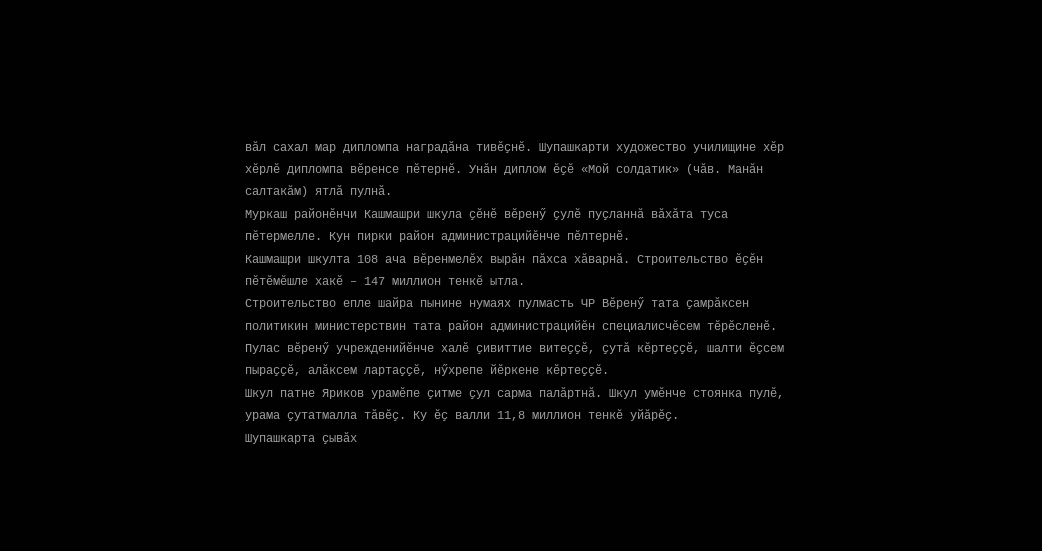вӑл сахал мар дипломпа наградӑна тивӗҫнӗ. Шупашкарти художество училищине хӗр хӗрлӗ дипломпа вӗренсе пӗтернӗ. Унӑн диплом ӗҫӗ «Мой солдатик» (чӑв. Манӑн салтакӑм) ятлӑ пулнӑ.
Муркаш районӗнчи Кашмашри шкула ҫӗнӗ вӗренӳ ҫулӗ пуҫланнӑ вӑхӑта туса пӗтермелле. Кун пирки район администрацийӗнче пӗлтернӗ.
Кашмашри шкулта 108 ача вӗренмелӗх вырӑн пӑхса хӑварнӑ. Строительство ӗҫӗн пӗтӗмӗшле хакӗ – 147 миллион тенкӗ ытла.
Строительство епле шайра пынине нумаях пулмасть ЧР Вӗренӳ тата ҫамрӑксен политикин министерствин тата район администрацийӗн специалисчӗсем тӗрӗсленӗ. Пулас вӗренӳ учрежденийӗнче халӗ ҫивиттие витеҫҫӗ, ҫутӑ кӗртеҫҫӗ, шалти ӗҫсем пыраҫҫӗ, алӑксем лартаҫҫӗ, нӳхрепе йӗркене кӗртеҫҫӗ.
Шкул патне Яриков урамӗпе ҫитме ҫул сарма палӑртнӑ. Шкул умӗнче стоянка пулӗ, урама ҫутатмалла тӑвӗҫ. Ку ӗҫ валли 11,8 миллион тенкӗ уйӑрӗҫ.
Шупашкарта ҫывӑх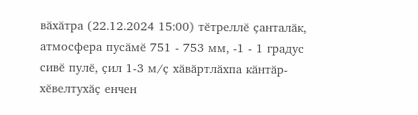вӑхӑтра (22.12.2024 15:00) тӗтреллӗ ҫанталӑк, атмосфера пусӑмӗ 751 - 753 мм, -1 - 1 градус сивӗ пулӗ, ҫил 1-3 м/ҫ хӑвӑртлӑхпа кӑнтӑр-хӗвелтухӑҫ енчен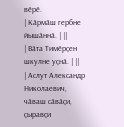вӗрӗ.
| Кӑрмӑш гербне йышӑннӑ. | ||
| Вӑта Тимӗрҫен шкулне уҫнӑ. | ||
| Аслут Александр Николаевич, чӑваш сӑвӑҫи, ҫыравҫи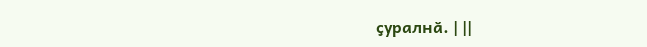ҫуралнӑ. | ||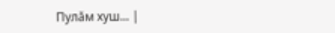Пулӑм хуш... |